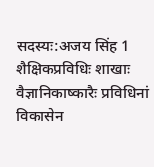सदस्यः:अजय सिंह 1
शैक्षिकप्रविधिः शाखाः वैज्ञानिकाष्कारैः प्रविधिनां विकासेन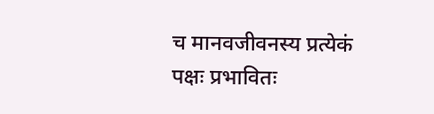च मानवजीवनस्य प्रत्येकं पक्षः प्रभावितः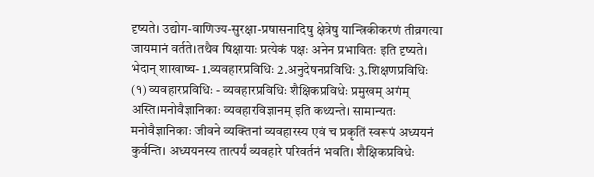दृष्यते। उद्योग-वाणिज्य-सुरक्षा-प्रषासनादिषु क्षेत्रेषु यान्त्रिकीकरणं तीव्रगत्या जायमानं वर्तते।तथैव षिक्षायाः प्रत्येकं पक्षः अनेन प्रभावितः इति दृष्यते। भेदान् शाखाष्च- 1.व्यवहारप्रविधिः 2.अनुदेषनप्रविधिः 3.शिक्षणप्रविधिः (१) व्यवहारप्रविधिः - व्यवहारप्रविधिः शैक्षिकप्रविधेः प्रमुखम् अगंम् अस्ति।मनोवैज्ञानिकाः व्यवहारविज्ञानम् इति कथ्यन्ते। सामान्यतः मनोवैज्ञानिकाः जीवने व्यक्तिनां व्यवहारस्य एवं च प्रकृतिं स्वरूपं अध्ययनं कुर्वन्ति। अध्ययनस्य तात्पर्यं व्यवहारे परिवर्तनं भवति। शैक्षिकप्रविधेः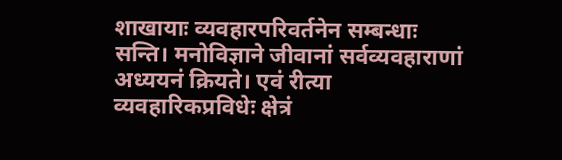शाखायाः व्यवहारपरिवर्तनेन सम्बन्धाः सन्ति। मनोविज्ञाने जीवानां सर्वव्यवहाराणां अध्ययनं क्रियते। एवं रीत्या व्यवहारिकप्रविधेः क्षेत्रं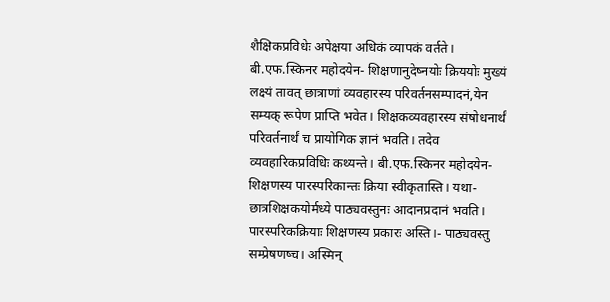शैक्षिकप्रविधेः अपेक्षया अधिकं व्यापकं वर्तते। बी.एफ.स्किनर महोदयेन- शिक्षणानुदेष्नयोः क्रिययोः मुख्यं लक्ष्यं तावत् छात्राणां व्यवहारस्य परिवर्तनसम्पादनं,येन सम्यक् रूपेण प्राप्ति भवेत। शिक्षकव्यवहारस्य संषोधनार्थं परिवर्तनार्थं च प्रायोगिक ज्ञानं भवति। तदेव व्यवहारिकप्रविधिः कथ्यन्ते। बी.एफ.स्किनर महोदयेन- शिक्षणस्य पारस्परिकान्तः क्रिया स्वीकृतास्ति। यथा- छात्रशिक्षकयोर्मध्ये पाठ्यवस्तुनः आदानप्रदानं भवति। पारस्परिकक्रियाः शिक्षणस्य प्रकारः अस्ति।- पाठ्यवस्तु सम्प्रेषणष्च। अस्मिन्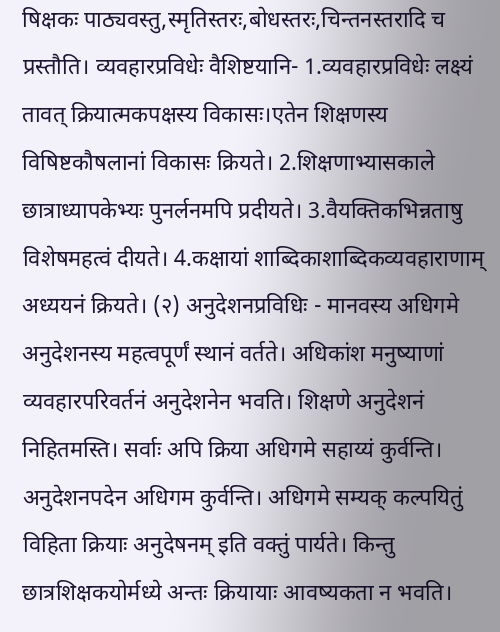षिक्षकः पाठ्यवस्तु,स्मृतिस्तरः,बोधस्तरः,चिन्तनस्तरादि च प्रस्तौति। व्यवहारप्रविधेः वैशिष्टयानि- 1.व्यवहारप्रविधेः लक्ष्यं तावत् क्रियात्मकपक्षस्य विकासः।एतेन शिक्षणस्य विषिष्टकौषलानां विकासः क्रियते। 2.शिक्षणाभ्यासकाले छात्राध्यापकेभ्यः पुनर्लनमपि प्रदीयते। 3.वैयक्तिकभिन्नताषु विशेषमहत्वं दीयते। 4.कक्षायां शाब्दिकाशाब्दिकव्यवहाराणाम् अध्ययनं क्रियते। (२) अनुदेशनप्रविधिः - मानवस्य अधिगमे अनुदेशनस्य महत्वपूर्णं स्थानं वर्तते। अधिकांश मनुष्याणां व्यवहारपरिवर्तनं अनुदेशनेन भवति। शिक्षणे अनुदेशनं निहितमस्ति। सर्वाः अपि क्रिया अधिगमे सहाय्यं कुर्वन्ति। अनुदेशनपदेन अधिगम कुर्वन्ति। अधिगमे सम्यक् कल्पयितुं विहिता क्रियाः अनुदेषनम् इति वक्तुं पार्यते। किन्तु छात्रशिक्षकयोर्मध्ये अन्तः क्रियायाः आवष्यकता न भवति।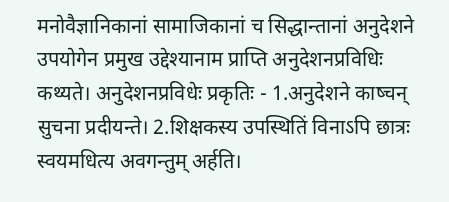मनोवैज्ञानिकानां सामाजिकानां च सिद्धान्तानां अनुदेशने उपयोगेन प्रमुख उद्देश्यानाम प्राप्ति अनुदेशनप्रविधिः कथ्यते। अनुदेशनप्रविधेः प्रकृतिः - 1.अनुदेशने काष्चन् सुचना प्रदीयन्ते। 2.शिक्षकस्य उपस्थितिं विनाऽपि छात्रः स्वयमधित्य अवगन्तुम् अर्हति।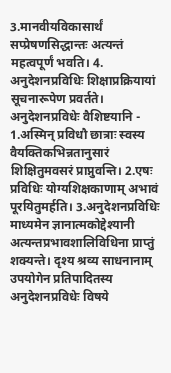3.मानवीयविकासार्थं सप्प्रेषणसिद्धान्तः अत्यन्तं महत्वपूर्णं भवति। 4. अनुदेशनप्रविधिः शिक्षाप्रक्रियायां सूचनारूपेण प्रवर्तते। अनुदेशनप्रविधेः वैशिष्टयानि - 1.अस्मिन् प्रविधौ छात्राः स्वस्य वैयक्तिकभिन्नतानुसारं शिक्षितुमवसरं प्राप्नुवन्ति। 2.एषः प्रविधिः योग्यशिक्षकाणाम् अभावं पूरयितुमर्हति। 3.अनुदेशनप्रविधिः माध्यमेन ज्ञानात्मकोद्देश्यानी अत्यन्तप्रभावशालिविधिना प्राप्तुं शक्यन्ते। दृश्य श्रव्य साधनानाम् उपयोगेन प्रतिपादितस्य अनुदेशनप्रविधेः विषये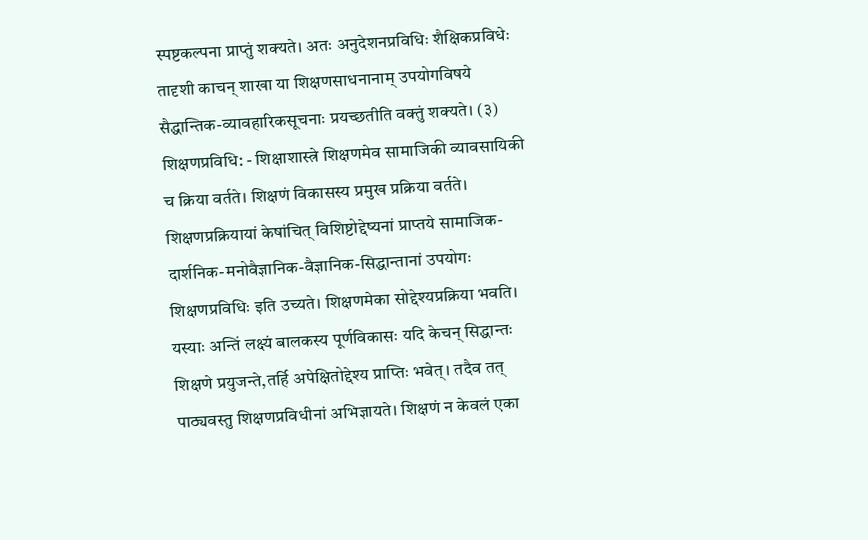स्पष्टकल्पना प्राप्तुं शक्यते। अतः अनुदेशनप्रविधिः शैक्षिकप्रविधेः तादृशी काचन् शाखा या शिक्षणसाधनानाम् उपयोगविषये सैद्धान्तिक-व्यावहारिकसूचनाः प्रयच्छतीति वक्तुं शक्यते। (३) शिक्षणप्रविधि: - शिक्षाशास्त्रे शिक्षणमेव सामाजिकी व्यावसायिकी च क्रिया वर्तते। शिक्षणं विकासस्य प्रमुख प्रक्रिया वर्तते। शिक्षणप्रक्रियायां केषांचित् विशिष्टोद्देष्यनां प्राप्तये सामाजिक-दार्शनिक-मनोवैज्ञानिक-वैज्ञानिक-सिद्धान्तानां उपयोगः शिक्षणप्रविधिः इति उच्यते। शिक्षणमेका सोद्देश्यप्रक्रिया भवति। यस्याः अन्तिं लक्ष्यं बालकस्य पूर्णविकासः यदि केचन् सिद्धान्तः शिक्षणे प्रयुजन्ते,तर्हि अपेक्षितोद्देश्य प्राप्तिः भवेत्। तदैव तत् पाठ्यवस्तु शिक्षणप्रविधीनां अभिज्ञायते। शिक्षणं न केवलं एका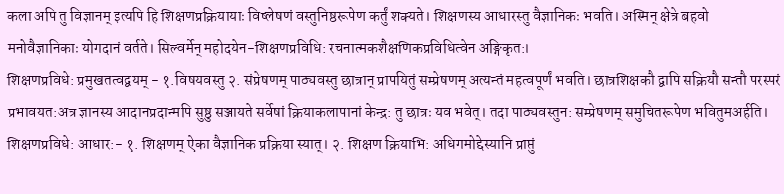कला अपि तु विज्ञानम् इत्यपि हि शिक्षणप्रक्रियायाः विष्लेषणं वस्तुनिष्ठरूपेण कर्तुं शक्यते। शिक्षणस्य आधारस्तु वैज्ञानिकः भवति। अस्मिन् क्षेत्रे बहवो मनोवैज्ञानिकाः योगदानं वर्तते। सिल्वर्मेन् महोदयेन-शिक्षणप्रविधि: रचनात्मकशैक्षणिकप्रविधित्वेन अङ्गिकृत:।
शिक्षणप्रविधे: प्रमुखतत्वद्वयम् - १.विषयवस्तु २. संप्रेषणम् पाठ्यवस्तु छात्रान् प्रापयितुं सम्प्रेषणम् अत्यन्तं महत्वपूर्णं भवति। छात्रशिक्षकौ द्वापि सक्रियौ सन्तौ परस्परं प्रभावयत:अत्र ज्ञानस्य आदानप्रदान्मपि सुष्ठु सञ्जायते सर्वेषां क्रियाकलापानां केन्द्र: तु छात्रः यव भवेत्। तदा पाठ्यवस्तुन: सम्प्रेषणम् समुचितरूपेण भवितुमअर्हति।
शिक्षणप्रविधे: आधार:- १. शिक्षणम् ऐका वैज्ञानिक प्रक्रिया स्यात्। २. शिक्षण क्रियाभि: अधिगमोद्देस्यानि प्राप्तुं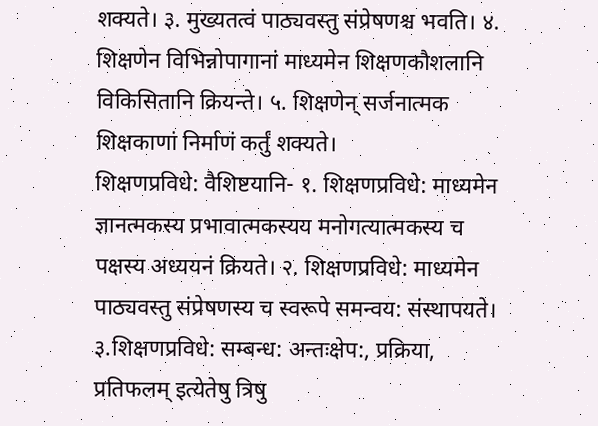शक्यते। ३. मुख्यतत्वं पाठ्यवस्तु संप्रेषणश्च भवति। ४. शिक्षणेन विभिन्नोपागानां माध्यमेन शिक्षणकौशलानि विकिसितानि क्रियन्ते। ५. शिक्षणेन् सर्जनात्मक शिक्षकाणां निर्माणं कर्तुं शक्यते।
शिक्षणप्रविधे: वैशिष्टयानि- १. शिक्षणप्रविधे: माध्यमेन ज्ञानत्मकस्य प्रभावात्मकस्यय मनोगत्यात्मकस्य च पक्षस्य अध्ययनं क्रियते। २. शिक्षणप्रविधे: माध्यमेन पाठ्यवस्तु संप्रेषणस्य च स्वरूपे समन्वय: संस्थापयते। ३.शिक्षणप्रविधे: सम्बन्ध: अन्तःक्षेप:, प्रक्रिया, प्रतिफलम् इत्येतेषु त्रिषु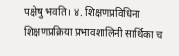पक्षेषु भवति। ४. शिक्षणप्रविधिना शिक्षणप्रक्रिया प्रभावशालिनी सार्थिका च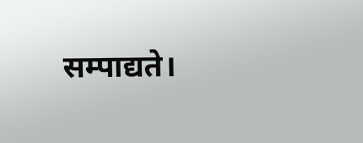सम्पाद्यते।